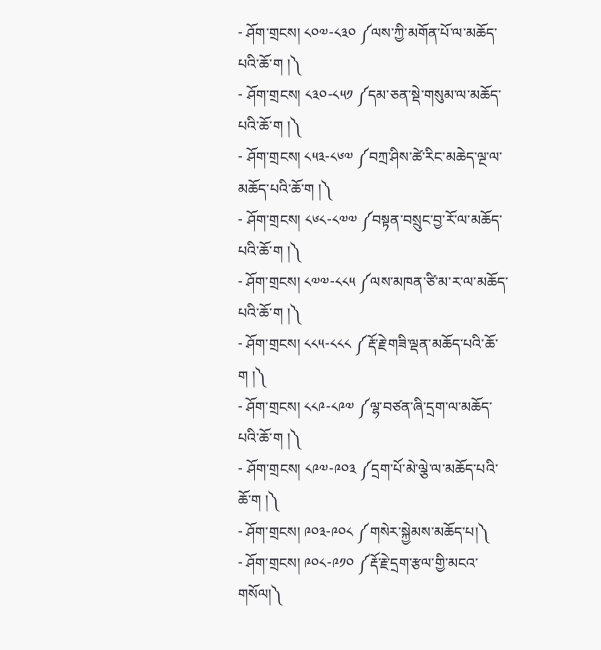- ཤོག་གྲངས། ༨༠༧-༨༣༠ ༼ལས་ཀྱི་མགོན་པོ་ལ་མཆོད་པའི་ཆོ་ག །༽
- ཤོག་གྲངས། ༨༣༠-༨༥༡ ༼དམ་ཅན་སྡེ་གསུམ་ལ་མཆོད་པའི་ཆོ་ག །༽
- ཤོག་གྲངས། ༨༥༣-༨༦༧ ༼བཀྲ་ཤིས་ཚེ་རིང་མཆེད་ལྔ་ལ་མཆོད་པའི་ཆོ་ག །༽
- ཤོག་གྲངས། ༨༦༨-༨༧༧ ༼བསྟན་བསྲུང་བྱ་རོ་ལ་མཆོད་པའི་ཆོ་ག །༽
- ཤོག་གྲངས། ༨༧༧-༨༨༥ ༼ལས་མཁན་ཙི་མ་ར་ལ་མཆོད་པའི་ཆོ་ག །༽
- ཤོག་གྲངས། ༨༨༥-༨༨༨ ༼རྡོ་རྗེ་གཟི་ལྡན་མཆོད་པའི་ཆོ་ག །༽
- ཤོག་གྲངས། ༨༨༩-༨༩༧ ༼ལྷ་བཙན་ཞི་དྲག་ལ་མཆོད་པའི་ཆོ་ག །༽
- ཤོག་གྲངས། ༨༩༧-༩༠༣ ༼དྲག་པོ་མེ་ལྕེ་ལ་མཆོད་པའི་ཆོ་ག །༽
- ཤོག་གྲངས། ༩༠༣-༩༠༨ ༼གསེར་སྐྱེམས་མཆོད་པ།༽
- ཤོག་གྲངས། ༩༠༨-༩༡༠ ༼རྡོ་རྗེ་དྲག་རྩལ་གྱི་མངའ་གསོལ།༽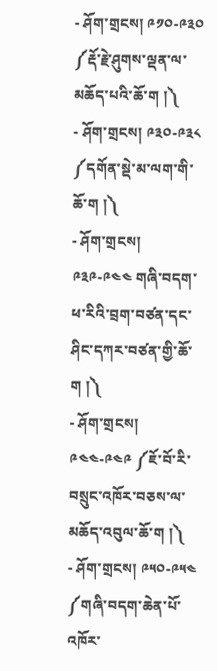- ཤོག་གྲངས། ༩༡༠-༩༣༠ ༼རྡོ་རྗེ་ཤུགས་ལྡན་ལ་མཆོད་པའི་ཆོ་ག །༽
- ཤོག་གྲངས། ༩༣༠-༩༣༨ ༼དགོན་སྡེ་མ་ལག་གི་ཆོ་ག །༽
- ཤོག་གྲངས། ༩༣༩-༩༤༤ གཞི་བདག་ཕ་རིའི་བྲག་བཙན་དང་ཤིང་དཀར་བཙན་གྱི་ཆོ་ག །༽
- ཤོག་གྲངས། ༩༤༤-༩༤༩ ༼ཇོ་བོ་རི་བསྲུང་འཁོར་བཅས་ལ་མཆོད་འབུལ་ཆོ་ག །༽
- ཤོག་གྲངས། ༩༥༠-༩༥༤ ༼གཞི་བདག་ཆེན་པོ་འཁོར་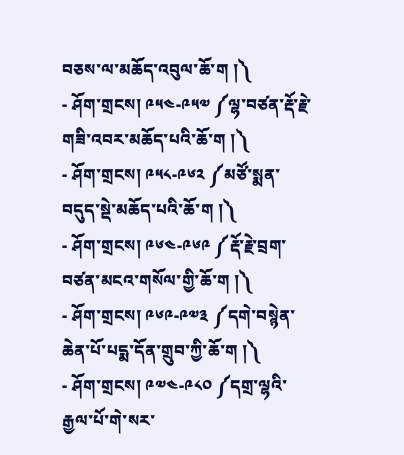བཅས་ལ་མཆོད་འབུལ་ཆོ་ག །༽
- ཤོག་གྲངས། ༩༥༤-༩༥༧ ༼ལྷ་བཙན་རྡོ་རྗེ་གཟི་འབར་མཆོད་པའི་ཆོ་ག །༽
- ཤོག་གྲངས། ༩༥༨-༩༦༢ ༼མཙོ་སྨན་བདུད་སྡེ་མཆོད་པའི་ཆོ་ག །༽
- ཤོག་གྲངས། ༩༦༤-༩༦༩ ༼རྡོ་རྗེ་བྲག་བཙན་མངའ་གསོལ་གྱི་ཆོ་ག །༽
- ཤོག་གྲངས། ༩༦༩-༩༧༣ ༼དགེ་བསྙེན་ཆེན་པོ་པདྨ་དོན་གྲུབ་ཀྱི་ཆོ་ག །༽
- ཤོག་གྲངས། ༩༧༤-༩༨༠ ༼དགྲ་ལྷའི་རྒྱལ་པོ་གེ་སར་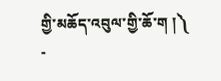གྱི་མཆོད་འབུལ་གྱི་ཆོ་ག །༽
-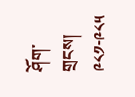ཤོག་གྲངས། ༩༨༡-༩༨༥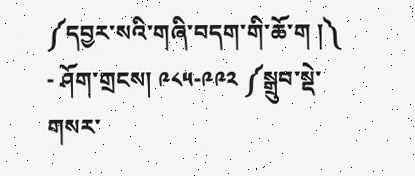༼དབྱར་སའི་གཞི་བདག་གི་ཆོ་ག །༽
- ཤོག་གྲངས། ༩༨༥-༩༩༢ ༼སྒྲུབ་སྡེ་གསར་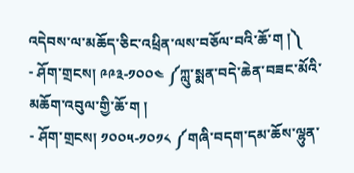འདེབས་ལ་མཆོད་ཅིང་འཕྲིན་ལས་བཅོལ་བའི་ཆོ་ག །༽
- ཤོག་གྲངས། ༩༩༣-༡༠༠༤ ༼ཀླུ་སྨན་བདེ་ཆེན་བཟང་མོའི་མཆོག་འབུལ་གྱི་ཆོ་ག །
- ཤོག་གྲངས། ༡༠༠༥-༡༠༡༨ ༼གཞི་བདག་དམ་ཆོས་ལྷུན་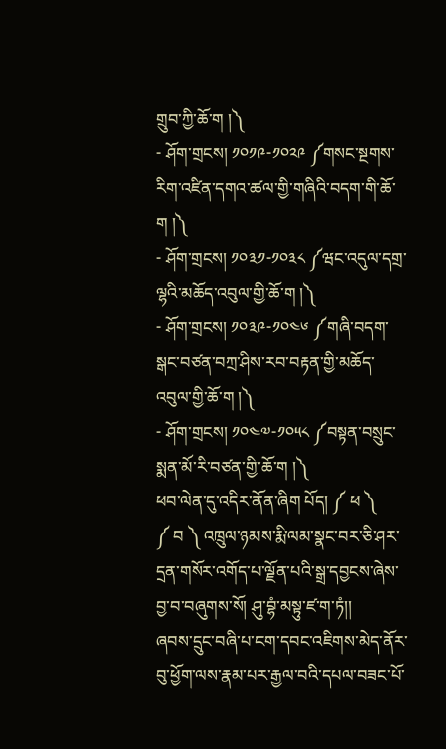གྲུབ་ཀྱི་ཆོ་ག །༽
- ཤོག་གྲངས། ༡༠༡༩-༡༠༢༩ ༼གསང་སྔགས་རིག་འཛིན་དགའ་ཚལ་གྱི་གཞིའི་བདག་གི་ཆོ་ག །༽
- ཤོག་གྲངས། ༡༠༣༡-༡༠༣༨ ༼ཝང་འདུལ་དགྲ་ལྷའི་མཆོད་འབུལ་གྱི་ཆོ་ག །༽
- ཤོག་གྲངས། ༡༠༣༩-༡༠༤༦ ༼གཞི་བདག་སྒང་བཙན་བཀྲ་ཤིས་རབ་བརྟན་གྱི་མཆོད་འབུལ་གྱི་ཆོ་ག །༽
- ཤོག་གྲངས། ༡༠༤༧-༡༠༥༨ ༼བསྟན་བསྲུང་སྨན་མོ་རི་བཙན་གྱི་ཆོ་ག །༽
ཕབ་ལེན་དུ་འདིར་ནོན་ཞིག པོད། ༼ ཕ ༽
༼ བ ༽ འཁྲུལ་ཉམས་རྨི་ལམ་སྣང་བར་ཅི་ཤར་དྲན་གསོར་འགོད་པ་ལྗོན་པའི་སྒྲ་དབྱངས་ཞེས་བྱ་བ་བཞུགས་སོ། ཤུ་བྷཾ་མསྟུ་ཛ་ག་ཏཾ།།
ཞབས་དྲུང་བཞི་པ་ངག་དབང་འཇིགས་མེད་ནོར་བུ་ཕྱོག་ལས་རྣམ་པར་རྒྱལ་བའི་དཔལ་བཟང་པོ་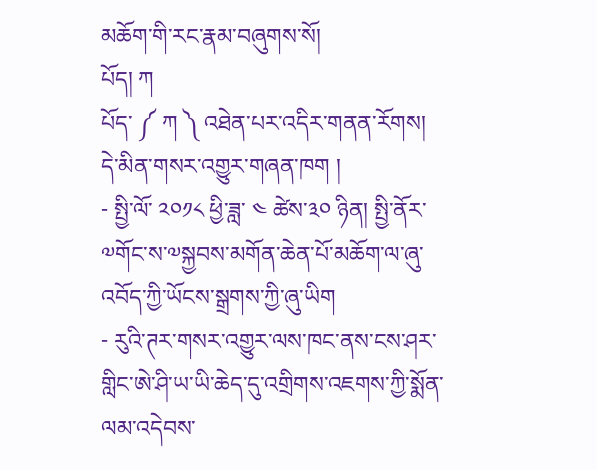མཆོག་གི་རང་རྣམ་བཞུགས་སོ།
པོད། ཀ
པོད་ ༼ ཀ ༽ འཐེན་པར་འདིར་གནན་རོགས།
དེ་མིན་གསར་འགྱུར་གཞན་ཁག །
- སྤྱི་ལོ་ ༢༠༡༨ ཕྱི་ཟླ་ ༤ ཚེས་༣༠ ཉིན། སྤྱི་ནོར་༧གོང་ས་༧སྐྱབས་མགོན་ཆེན་པོ་མཆོག་ལ་ཞུ་འབོད་ཀྱི་ཡོངས་སྒྲགས་ཀྱི་ཞུ་ཡིག
- རུའི་ཊར་གསར་འགྱུར་ལས་ཁང་ནས་ངས་ཤར་གླིང་ཨེ་ཤི་ཡ་ཡི་ཆེད་དུ་འགྲིགས་འཇགས་ཀྱི་སྨོན་ལམ་འདེབས་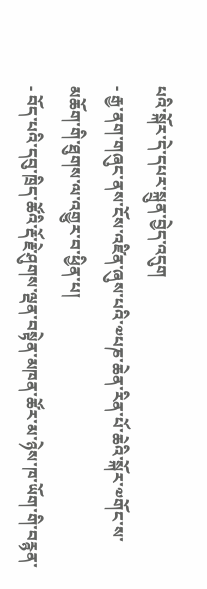པའི་སྐོར་དེ་དཔར་སྐྲུན་བྱེད་འདུག
- རྒྱ་ནག་གཞུང་ནས་ངོས་འཛིན་ཞུས་པའི་༧པཎ་ཆེན་རིན་པོ་ཆེའི་སྐོར་༧གོང་ས་མཆོག་གི་ཐུགས་ལ་འགྱུར་བ་ཕྱིན་པ།
- བོད་པའི་དབུ་ཁྲིད་ཚོའི་རྡོ་རྗེ་ཤུགས་ལྡན་བསྟེན་མཁན་ཚོར་མ་ཉེས་ཁ་ཡོག་གི་བརྙན་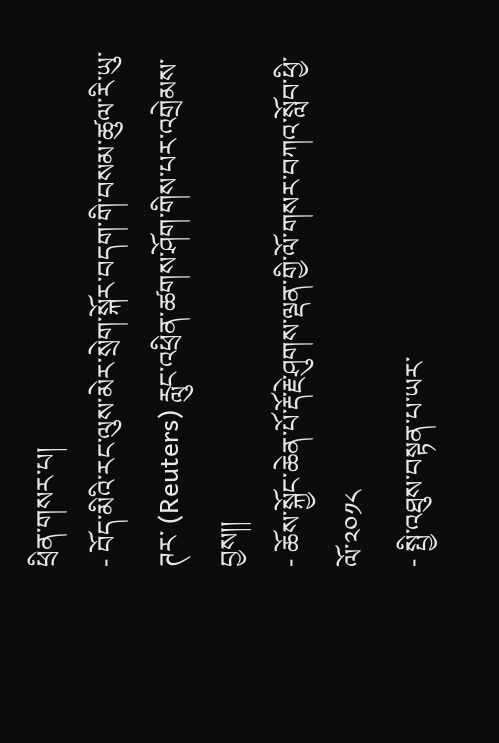ཕྲིན་གསར་པ།
- བོད་མིའི་རང་ལུས་མེར་སྲེག་སྐོར་བདག་གི་བསམ་ཚུལ་རི་ཡུ་ཊར་ (Reuters) རླུང་འཕྲིན་ཚགས་ཤོག་གིས་པར་འགྲེམས་བྱས།།
- ཆོས་སྐྱོང་ཆེན་པོ་རྡོ་རྗེ་ཤུགས་ལྡན་གྱི་ལོ་གསར་བཀའ་སློབ་ཕྱི་ལོ་༢༠༡༨
- སྤྱི་འཐུས་བསྟན་པ་ཡར་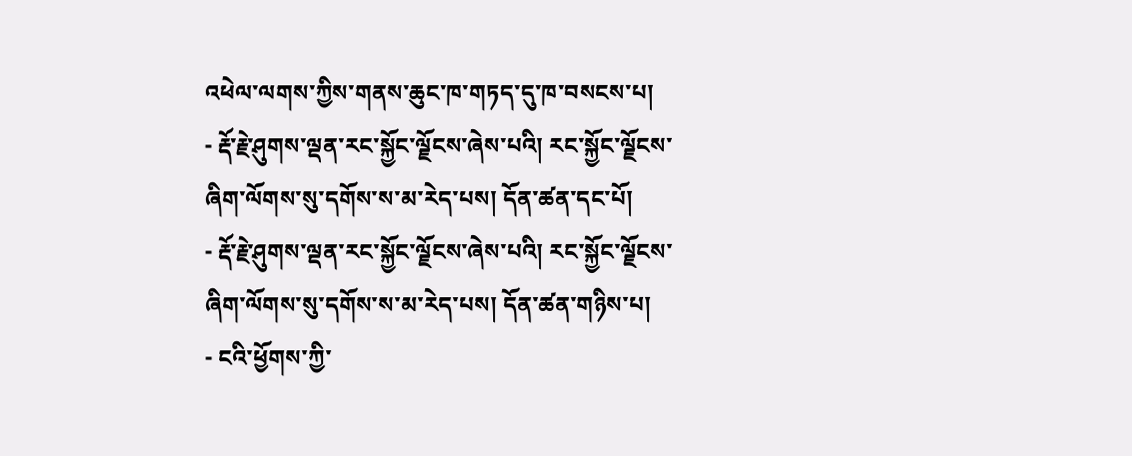འཕེལ་ལགས་ཀྱིས་གནས་ཆུང་ཁ་གཏད་དུ་ཁ་བསངས་པ།
- རྡོ་རྗེ་ཤུགས་ལྡན་རང་སྐྱོང་ལྗོངས་ཞེས་པའི། རང་སྐྱོང་ལྗོངས་ཞིག་ལོགས་སུ་དགོས་ས་མ་རེད་པས། དོན་ཚན་དང་པོ།
- རྡོ་རྗེ་ཤུགས་ལྡན་རང་སྐྱོང་ལྗོངས་ཞེས་པའི། རང་སྐྱོང་ལྗོངས་ཞིག་ལོགས་སུ་དགོས་ས་མ་རེད་པས། དོན་ཚན་གཉིས་པ།
- ངའི་ཕྱོགས་ཀྱི་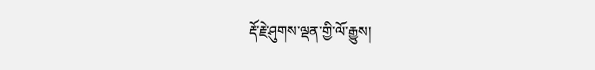རྡོ་རྗེ་ཤུགས་ལྡན་གྱི་ལོ་རྒྱུས།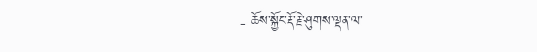- ཆོས་སྐྱོང་རྡོ་རྗེ་ཤུགས་ལྡན་ལ་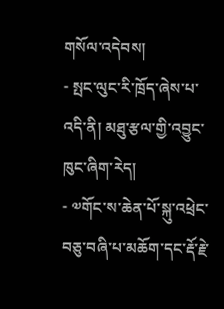གསོལ་འདེབས།
- སྤང་ལུང་རི་ཁྲོད་ཞེས་པ་འདི་ནི། མཐུ་རྩལ་གྱི་འབྱུང་ཁུང་ཞིག་རེད།
- ༧གོང་ས་ཆེན་པོ་སྐུ་འཕྲེང་བཅུ་བཞི་པ་མཆོག་དང་རྡོ་རྗེ་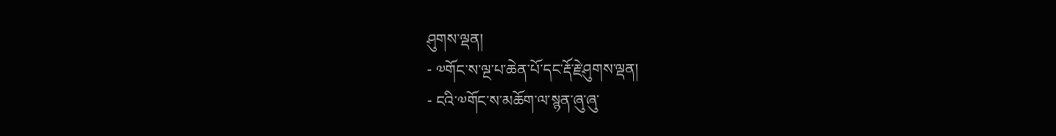ཤུགས་ལྡན།
- ༧གོང་ས་ལྔ་པ་ཆེན་པོ་དང་རྡོ་རྗེ་ཤུགས་ལྡན།
- ངའི་༧གོང་ས་མཆོག་ལ་སྙན་ཞུ་ཞུ་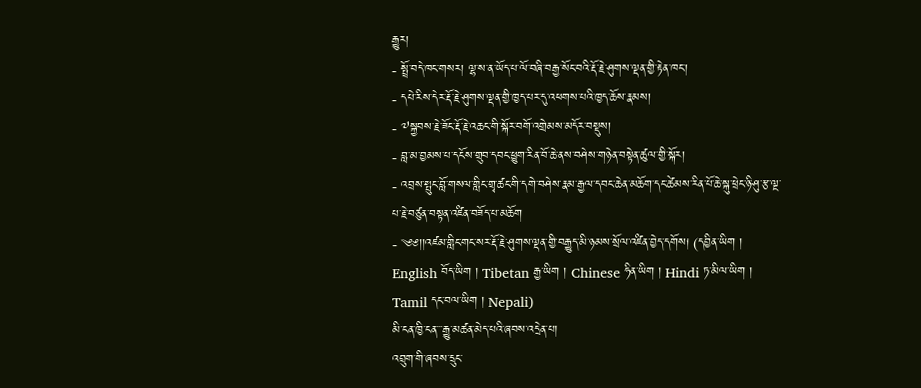རྒྱུར།
- སྤྲོ་བདེ་ཁང་གསར། ལྷ་ས་ན་ཡོད་པ་ལོ་བཞི་བརྒྱ་སོང་བའི་རྡོ་རྗེ་ཤུགས་ལྡན་གྱི་རྟེན་ཁང་།
- དཔེ་རིས་དེར་རྡོ་རྗེ་ཤུགས་ལྡན་གྱི་ཁྱད་པར་དུ་འཕགས་པའི་ཁྱད་ཆོས་རྣམས།
- ༧སྐྱབས་རྗེ་ཟོང་རྡོ་རྗེ་འཆང་གི་སྐོར་བགོ་འགྲེམས་མདོར་བསྡུས།
- བླ་མ་བྱམས་པ་དངོས་གྲུབ་དབང་ཕྱུག་རིན་བོ་ཆེ་ནས་བཤེས་གཉེན་བསྟེན་ཚུལ་གྱི་སྐོར།
- འབྲས་སྤུང་བློ་གསལ་གླིང་གྲྭ་ཚང་གི་དགེ་བཤེས་རྣམ་རྒྱལ་དབང་ཆེན་མཆོག་དང་ཚེམས་རིན་པོ་ཆེ་སྐུ་ཕྲེང་ཉི་ཤུ་རྩ་ལྔ་པ་རྗེ་བཙུན་བསྟན་འཛིན་བཟོད་པ་མཆོག
- ༄༅།།འཛམ་གླིང་གང་སར་རྡོ་རྗེ་ཤུགས་ལྡན་གྱི་བརྒྱུད་མི་ཉམས་སྲོལ་འཛིན་བྱེད་དགོས༏ (དབྱིན་ཡིག ། English བོད་ཡིག ། Tibetan རྒྱ་ཡིག ། Chinese ཧིན་ཡིག ། Hindi ཏ་མིལ་ཡིག ། Tamil དང་བལ་ཡིག ། Nepali)
མི་ངན་ཁྱི་ངན་་་རྒྱུ་མཚན་མེད་པའི་ཞབས་འདྲེན་པ།
འབྲུག་གི་ཞབས་དྲུང་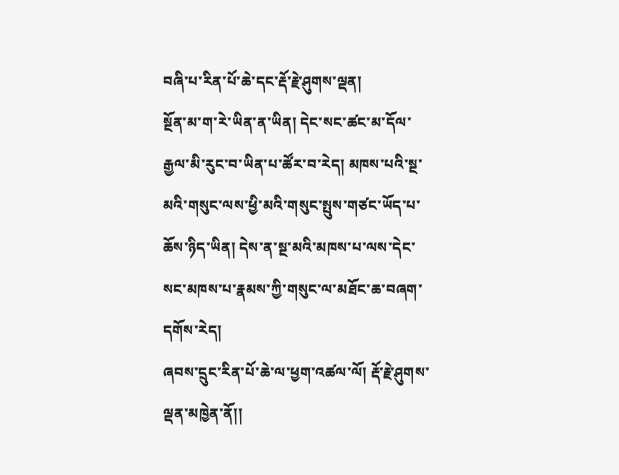བཞི་པ་རིན་པོ་ཆེ་དང་རྡོ་རྗེ་ཤུགས་ལྡན།
སྔོན་མ་ག་རེ་ཡིན་ན་ཡིན། དེང་སང་ཚང་མ་དོལ་རྒྱལ་མི་རུང་བ་ཡིན་པ་ཚོར་བ་རེད། མཁས་པའི་སྔ་མའི་གསུང་ལས་ཕྱི་མའི་གསུང་སྤུས་གཙང་ཡོད་པ་ཆོས་ཉིད་ཡིན། དེས་ན་སྔ་མའི་མཁས་པ་ལས་དེང་སང་མཁས་པ་རྣམས་ཀྱི་གསུང་ལ་མཐོང་ཆ་བཞག་དགོས་རེད།
ཞབས་དྲུང་རིན་པོ་ཆེ་ལ་ཕྱག་འཚལ་ལོ། རྡོ་རྗེ་ཤུགས་ལྡན་མཁྱེན་ནོ།།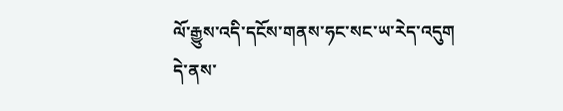ལོ་རྒྱུས་འདི་དངོས་གནས་ཧང་སང་ཡ་རེད་འདུག དེ་ནས་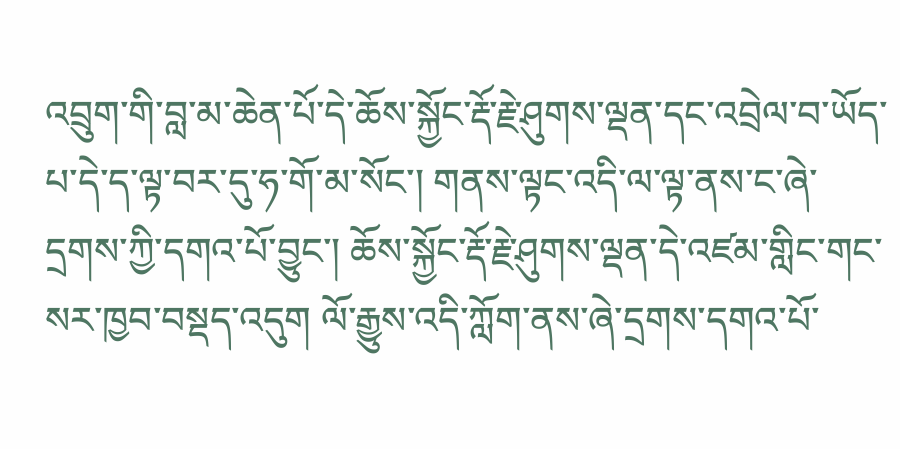འབྲུག་གི་བླ་མ་ཆེན་པོ་དེ་ཆོས་སྐྱོང་རྡོ་རྗེ་ཤུགས་ལྡན་དང་འབྲེལ་བ་ཡོད་པ་དེ་ད་ལྟ་བར་དུ་ཧ་གོ་མ་སོང་། གནས་ལྟང་འདི་ལ་ལྟ་ནས་ང་ཞེ་དྲགས་ཀྱི་དགའ་པོ་བྱུང་། ཆོས་སྐྱོང་རྡོ་རྗེ་ཤུགས་ལྡན་དེ་འཛམ་གླིང་གང་སར་ཁྱབ་བསྡད་འདུག ལོ་རྒྱུས་འདི་ཀློག་ནས་ཞེ་དྲགས་དགའ་པོ་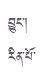བྱུང་། རིན་པོ་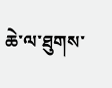ཆེ་ལ་ཐུགས་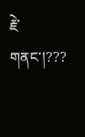རྗེ་གནང་།???